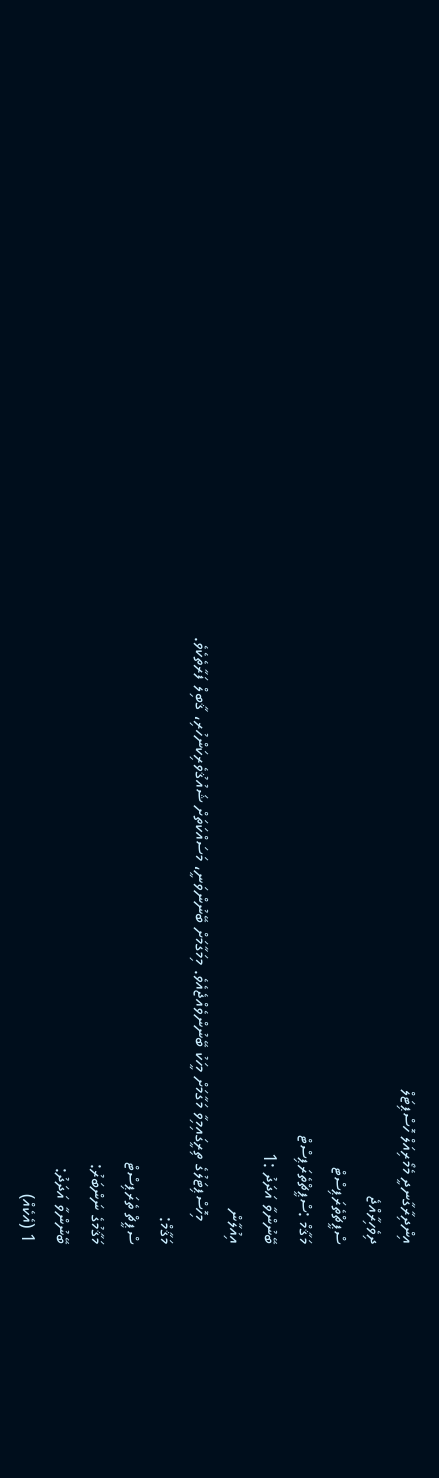އިންދިރާގާނދީ މެމޯރިއަލް ހޮސްޕިޓަލް
ދިވެހިރާއްޖެ
ސްޕީޗްތެރަޕިސްޓް
މަޤާމް :ސްޕީޗްތެރަޕިސްޓް
ބޭނުންވާ އަދަދު :1
އިއުލާން
     މިހޮސްޕިޓަލުގެ ތިރީގައިމިވާ މަގާމަށް މީހަކު ބޭނުންވެއްޖެއެވެ. މިމަގާމަށް ބޭނުންވަނީ، މަސައްކަތަށް ޝައުޤުވެރިކަންހުރި، ޤާބިލް ފަރާތެކެވެ.
މަޤާމް:
ސްޕީޗް ތެރަޕިސްޓް
މަޤާމުގެ ނަންބަރު:
ބޭނުންވާ އަދަދު:
1 (އެކެއް)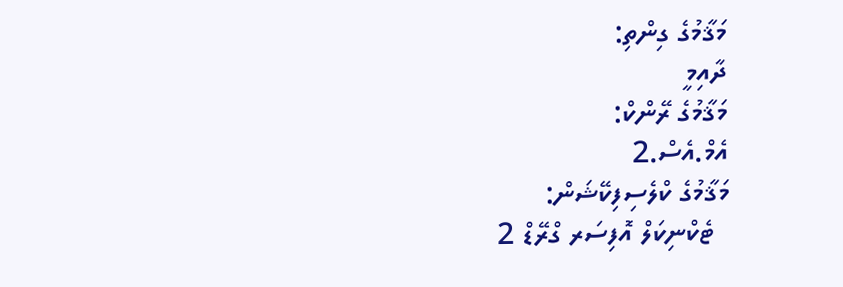މަޤާމުގެ ގިންތި:
ދާއިމީ
މަޤާމުގެ ރޭންކް:
އެމް.އެސް.2
މަޤާމުގެ ކްލެސިފިކޭޝަން:
  ޓެކްނިކަލް އޮފިސަރ ގްރޭޑް 2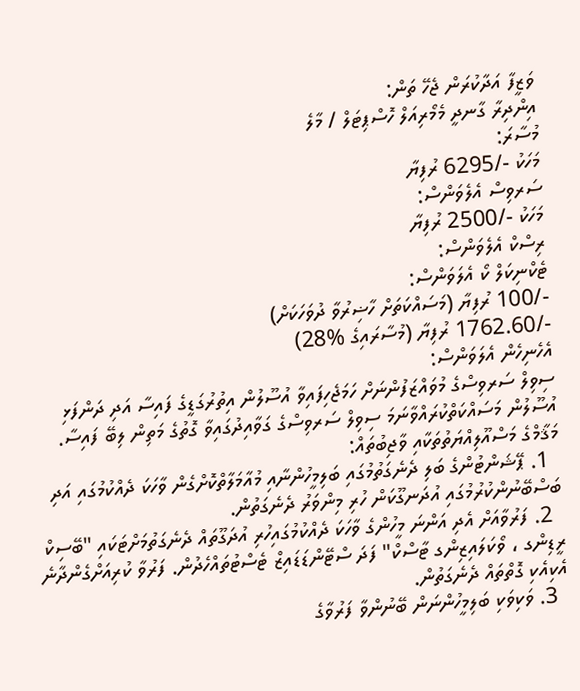ވަޒީފާ އަދާކުރަން ޖެހޭ ތަން:
އިންދިރާ ގާނދީ މެމޯރިއަލް ހޮސްޕިޓަލް / މާލެ
މުސާރަ:
މަހަކު -/6295 ރުފިޔާ
ސަރވިސް އެލެވަންސް:
މަހަކު -/2500 ރުފިޔާ
ރިސްކް އެލެވަންސް:
ޓެކްނިކަލް ކޯ އެލަވަންސް:
-/100 ރުފިޔާ (މަސައްކަތަށް ހާޟިރުވާ ދުވަހަކަށް)
-/1762.60 ރުފިޔާ (މުސާރައިގެ %28)
އެހެނިހެން އެލަވަންސް:
ސިވިލް ސަރވިސްގެ މުވައްޒަފުންނަށް ހަމަޖެހިފައިވާ އުސޫލުން އިތުރުގަޑީގެ ފައިސާ އަދި ދަންފަޅި އުސޫލުން މަސައްކަތްކުރައްވާނަމަ ސިވިލް ސަރވިސްގެ ގަވާއިދުގައިވާ ގޮތުގެ މަތިން ލިބޭ ފައިސާ.
މަޤާމްގެ މަސްއޫލިއްޔަތުތަކާއި ވާޖިބުތައް:
  1. ޕޭޝަންޓުންގެ ބަލި ދެނެގަތުމުގައި ބަލިމީހުންނާއި މުއާމަލާތްކޮށްގެން ވާހަކަ ދެއްކުމުގައި އަދި ބަސްބޭނުންކުރުމުގައި އުދަނގޫކަން ހުރި މިންވަރު ދެނެގަތުން.
  2. ފަރުވާއަށް އެދި އަންނަ މީހުންގެ ވާހަކަ ދެއްކުމުގައިހުރި އުދަގޫތައް ދެނެގަތުމަށްޓަކައި "ބޭސިކް ރީޑިންގ ، ވޯކަލައިޒިންގ ޓާސްކް" ފަދަ ސްޓޭންޑަޑައިޒް ޓެސްޓުތައްހެދުން. ފަރުވާ ކުރިއަށްގެންދާނެ އެކިއެކި ގޮތްތައް ދެނެގަތުން.
  3. ވަކިވަކި ބަލިމީހުންނަން ބޭނުންވާ ފަރުވާގެ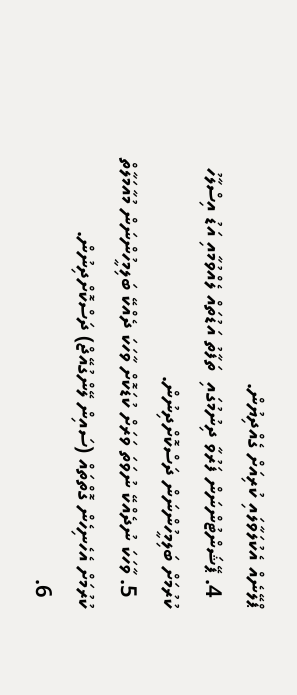ޕްލޭނެއް އެކުލަވާލައި ކުރިއަށް ގެއްދިޔުން.
  4. ޕޭޝަންޓުންނަން ފަރުވާ ދިނުމުގައި  ތަފާތު އަޑުތައް ލެއްވުމާއި އަޑު އިސްލާހު ކުރުމަށް ބަލިމީހުންނަން ދަސްކޮށްދިނުން.
  5. ވާހަކަ ނުދެއްކޭ ނުވަތަ ވަރަށް ކުޑަކޮށް ވާހަކަ ދެއްކޭ ބަލިމީހުންނަން މުއާމަލާތް ކުރުމަށް އެހެނިހެން ގޮތްތައް (ސައިން ލޭންގުއޭޖް) ދަސްކޮށްދިނުން.
  6.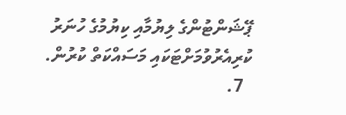ޕޭޝަންޓުންގެ ލިޔުމާއި ކިޔުމުގެ ހުނަރު ކުރިއެރުވުމަށްޓަކައި މަސައްކަތް ކުރުން.
  7.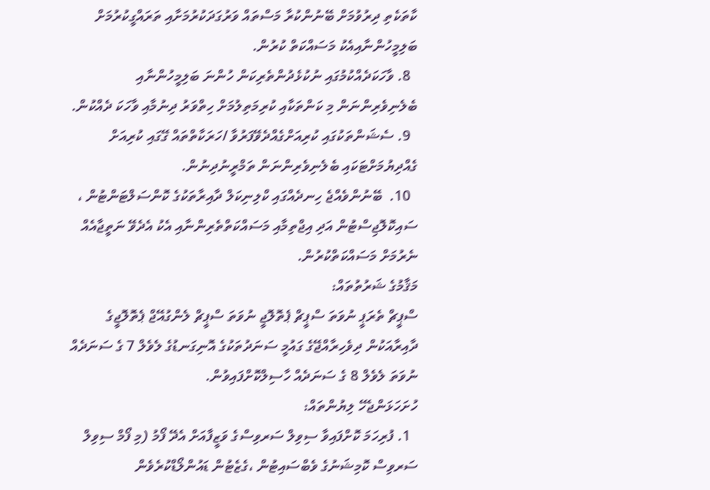ކާތަކެތި ދިރުވުމަށް ބޭނުންކުރާ މަސްތައް ވަރުގަދަކުރުމަށާއި ތަރައްގީކުރުމަށް ބަލިމީހުންނާއިއެކު މަސައްކަތް ކުރުން.
  8. ވާހަކަދެއްކުމުގައި ނުކުޅެދުންތެރިކަން ހުންނަ ބަލިމީހުންނާއި ބެލެނިވެރިންނަން މި ކަންތަކާއި ކުރިމަތިލުމަށް ހިތްވަރު ދިނުމާއި ވާހަކަ ދެއްކުން.
  9. ސެޝަންތަކުގައި ކުރިއަށްގެއްދެވޭފަރުވާ /ހަރަކާތްތައް ގޭގައި ކުރިއަށް ގެއްދިޔުމަށްޓަކައި ބެލެނިވެރިންނަން ތަމްރީނުދިނުން.
  10.  ބޭނުންވެއްޖެ ހިނދެއްގައި ކްލިނިކަލް ދާއިރާތަކުގެ ކޮންސަލްޓަންޓުން ، ސައިކޮލޮޖިސްޓުން އަދި އިޖްތިމާއި މަސައްކަތްތެރިންނާއި އެކު އެދެވޭ ނަތީޖާއެއް ނެރުމަށް މަސައްކަތްކުރުން.
މަޤާމުގެ ޝަރުތުތައް:
ސްޕީޗް ތެރަޕީ ނުވަތަ ސްޕީޗް ޕެތޮލޮޖީ ނުވަތަ ސްޕީޗް ލެންގުއޭޖް ޕެތޮލޮޖީގެ ދާއިރާއަކުން ދިވެހިރާއްޖޭގެ ގައުމީ ސަނަދުތަކުގެ އޮނިގަނޑުގެ ލެވެލް 7 ގެ ސަނަދެއް ނުވަތަ ލެވެލް 8 ގެ ސަނަދެއް ހާސިލްކޮށްފައިވުން.
ހުށަހަޅަންޖެހޭ ލިޔުންތައް:
  1. ފުރިހަމަ ކޮށްފައިވާ ސިވިލް ސަރވިސްގެ ވަޒީފާއަށް އެދޭ ފޯމު (މި ފޯމް ސިވިލް ސަރވިސް ކޮމިޝަނުގެ ވެބްސައިޓުން ،ގެޒެޓުން ޑައުންލޯޑްކުރެވެން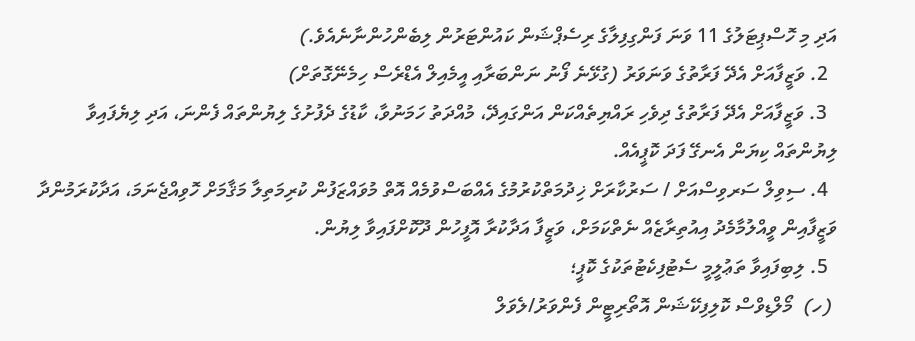އަދި މި ހޮސްޕިޓަލުގެ 11 ވަނަ ފަންގިފިލާގެ ރިސެޕްޝަން ކައުންޓަރުން ލިބެންހުންނާނެއެވެ.)
  2. ވަޒީފާއަށް އެދޭ ފަރާތުގެ ވަނަވަރު (ގުޅޭނެ ފޯނު ނަންބަރާއި އީމެއިލް އެޑްރެސް ހިމެނޭގޮތަށް)
  3. ވަޒީފާއަށް އެދޭ ފަރާތުގެ ދިވެހި ރައްޔިތެއްކަން އަންގައިދޭ، މުއްދަތު ހަމަނުވާ، ކާޑުގެ ދެފުށުގެ ލިޔުންތައް ފެންނަ، އަދި ލިޔެފައިވާ ލިޔުންތައް ކިޔަން އެނގޭ ފަދަ ކޮޕީއެއް.
  4. ސިވިލް ސަރވިސްއަށް / ސަރުކާރަށް ޚިދުމަތްކުރުމުގެ އެއްބަސްވުމެއް އޮތް މުވައްޒަފުން ކުރިމަތިލާ މަޤާމަށް ހޮވިއްޖެނަމަ، އަދާކުރަމުންދާ ވަޒީފާއިން ވީއްލުމާމެދު އިއުތިރާޒެއް ނެތްކަމަށް، ވަޒީފާ އަދާކުރާ އޮފީހުން ދޫކޮށްފައިވާ ލިޔުން.
  5. ލިބިފައިވާ ތަޢުލީމީ ސެޓުފިކެޓުތަކުގެ ކޮޕީ؛
 (ހ)  މޯލްޑިވްސް ކޮލިފިކޭޝަން އޮތޯރިޓީން ފެންވަރު/ލެވަލް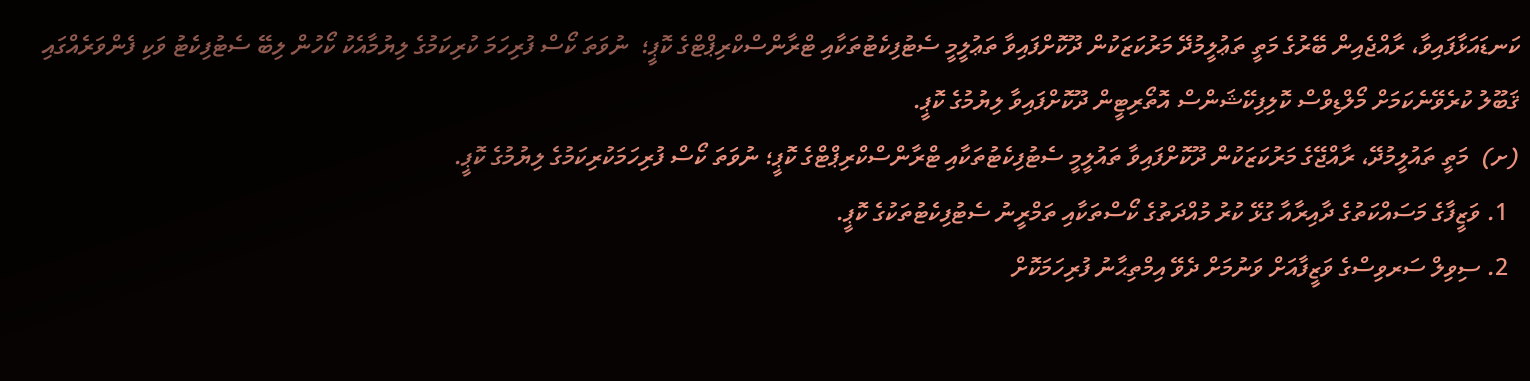ކަނޑައަޅާފައިވާ، ރާއްޖެއިން ބޭރުގެ މަތީ ތަޢުލީމުދޭ މަރުކަޒަކުން ދޫކޮށްފައިވާ ތަޢުލީމީ ސެޓުފިކެޓުތަކާއި ޓްރާންސްކްރިޕްޓްގެ ކޮޕީ؛  ނުވަތަ ކޯސް ފުރިހަމަ ކުރިކަމުގެ ލިޔުމާއެކު ކޯހުން ލިބޭ ސެޓުފިކެޓު ވަކި ފެންވަރެއްގައި ޤަބޫލު ކުރެވޭނެކަމަށް މޯލްޑިވްސް ކޮލިފިކޭޝަންސް އޮތޯރިޓީން ދޫކޮށްފައިވާ ލިޔުމުގެ ކޮޕީ.
(ށ)  މަތީ ތައުލީމުދޭ، ރާއްޖޭގެ މަރުކަޒަކުން ދޫކޮށްފައިވާ ތައުލީމީ ސެޓުފިކެޓުތަކާއި ޓްރާންސްކްރިޕްޓްގެ ކޮޕީ؛ ނުވަތަ ކޯސް ފުރިހަމަކުރިކަމުގެ ލިޔުމުގެ ކޮޕީ.
  1. ވަޒީފާގެ މަސައްކަތުގެ ދާއިރާއާ ގުޅޭ ކުރު މުއްދަތުގެ ކޯސްތަކާއި ތަމްރީނު ސެޓުފިކެޓުތަކުގެ ކޮޕީ.
  2. ސިވިލް ސަރވިސްގެ ވަޒީފާއަށް ވަނުމަށް ދެވޭ އިމްތިޙާނު ފުރިހަމަކޮށް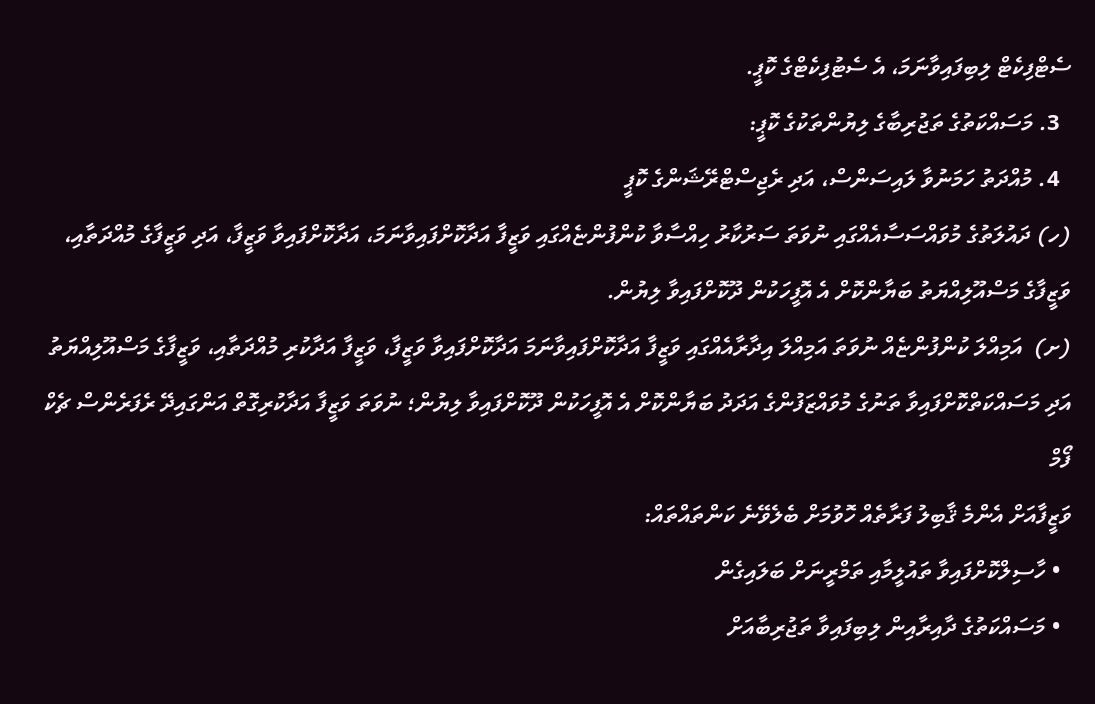ސެޓްފިކެޓް ލިބިފައިވާނަމަ، އެ ސެޓުފިކެޓްގެ ކޮޕީ.
  3. މަސައްކަތުގެ ތަޖުރިބާގެ ލިޔުންތަކުގެ ކޮޕީ:
  4. މުއްދަތު ހަމަނުވާ ލައިސަންސް، އަދި ރެޖިސްޓްރޭޝަންގެ ކޮޕީ
(ހ) ދައުލަތުގެ މުވައްސަސާއެއްގައި ނުވަތަ ސަރުކާރު ހިއްސާވާ ކުންފުންޏެއްގައި ވަޒީފާ އަދާކޮށްފައިވާނަމަ، އަދާކޮށްފައިވާ ވަޒީފާ، އަދި ވަޒީފާގެ މުއްދަތާއި، ވަޒީފާގެ މަސްއޫލިއްޔަތު ބަޔާންކޮށް އެ އޮފީހަކުން ދޫކޮށްފައިވާ ލިޔުން.
(ށ)  އަމިއްލަ ކުންފުންޏެއް ނުވަތަ އަމިއްލަ އިދާރާއެއްގައި ވަޒީފާ އަދާކޮށްފައިވާނަމަ އަދާކޮށްފައިވާ ވަޒީފާ، ވަޒީފާ އަދާކުރި މުއްދަތާއި، ވަޒީފާގެ މަސްއޫލިއްޔަތު އަދި މަސައްކަތްކޮށްފައިވާ ތަނުގެ މުވައްޒަފުންގެ އަދަދު ބަޔާންކޮށް އެ އޮފީހަކުން ދޫކޮށްފައިވާ ލިޔުން؛ ނުވަތަ ވަޒީފާ އަދާކުރިގޮތް އަންގައިދޭ ރެފަރެންސް ޗެކް ފޯމް
ވަޒީފާއަށް އެންމެ ޤާބިލު ފަރާތެއް ހޮވުމަށް ބެލެވޭނެ ކަންތައްތައް:
  • ހާސިލްކޮށްފައިވާ ތައުލީމާއި ތަމްރީނަށް ބަލައިގެން
  • މަސައްކަތުގެ ދާއިރާއިން ލިބިފައިވާ ތަޖުރިބާއަށް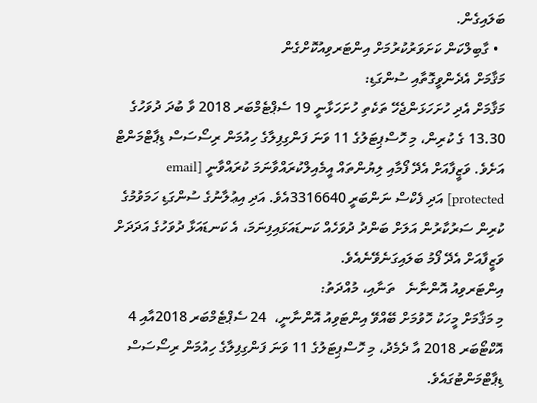ބަލައިގެން.
  • ގާބިލްކަން ކަށަވަރުކުރުމަށް އިންޓަރވިއުކޮށްގެން
މަޤާމަށް އެދެންވީގޮތާއި ސުންގަޑި:
މަޤާމަށް އެދި ހުށަހަޅަންޖެހޭ ތަކެތި ހުށަހަޅާނީ 19 ސެޕްޓެމްބަރ 2018 ވާ ބުދަ ދުވަހުގެ  13.30 ގެ ކުރިން، މި ހޮސްޕިޓަލުގެ 11 ވަނަ ފަންގިފިލާގެ ހިއުމަން ރިސޯސަސް ޑިޕާޓްމަންޓް އަށެވެ. ވަޒީފާއަށް އެދޭ ފޯމާއި ލިޔުންތައް އީމެއިލްކުރައްވާނަމަ ކުރައްވާނީ [email protected] އަދި ފެކްސް ނަންބަރީ 3316640އެވެ. އަދި އިޢުލާނުގެ ސުންގަޑި ހަމަވުމުގެ  ކުރިން ސަރުކާރުން އަލަށް ބަންދު ދުވަހެއް ކަނޑައަޅައިފިނަމަ، އެ ކަނޑައަޅާ ދުވަހުގެ އަދަދަށް ވަޒީފާއަށް އެދޭ ފޯމު ބަލައިގަނެވޭނެއެވެ.
އިންޓަރވިއު އޮންނާނެ   ތަނާއި، މުއްދަތު:
މި މަޤާމަށް މީހަކު ހޮވުމަށް ބޭއްވޭ އިންޓަވިއު އޮންނާނީ،  24 ސެޕްޓެމްބަރ 2018އާއި 4 އޮކްޓޯބަރ 2018 އާ ދެމެދު، މި ހޮސްޕިޓަލުގެ 11 ވަނަ ފަންގިފިލާގެ ހިއުމަން ރިސޯސަސް ޑިޕާޓްމަންޓުގައެވެ.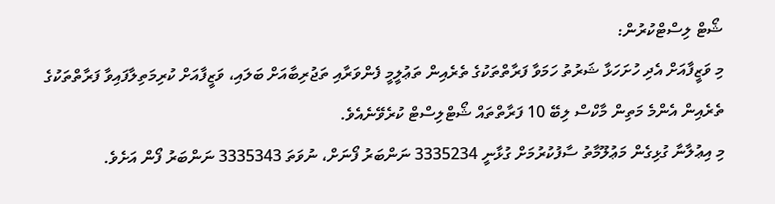ޝޯޓް ލިސްޓްކުރުން:
މި ވަޒީފާއަށް އެދި ހުށަހަޅާ ޝަރުތު ހަމަވާ ފަރާތްތަކުގެ ތެރެއިން ތަޢުލީމީ ފެންވަރާއި ތަޖުރިބާއަށް ބަލައި، ވަޒީފާއަށް ކުރިމަތިލާފައިވާ ފަރާތްތަކުގެ ތެރެއިން އެންމެ މަތިން މާކްސް ލިބޭ 10 ފަރާތްތައް ޝޯޓްލިސްޓް ކުރެވޭނެއެވެ.
މި އިޢުލާނާ ގުޅިގެން މަޢުލޫމާތު ސާފުކުރުމަށް ގުޅާނީ 3335234 ނަންބަރު ފޯނަށް، ނުވަތަ 3335343 ނަންބަރު ފޯން އަށެވެ.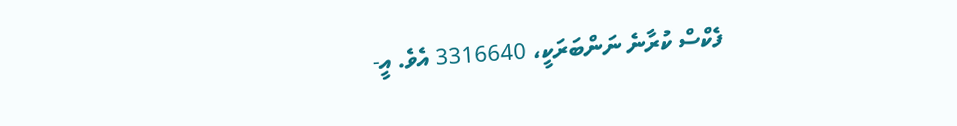ފެކްސް ކުރާނެ ނަންބަރަކީ، 3316640 އެވެ. އީ-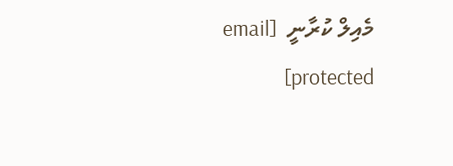މެއިލް ކުރާނީ  [email protected]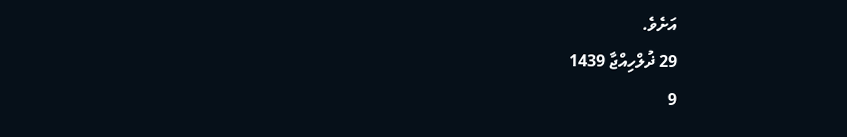އަށެވެ.
29 ޛުލްހިއްޖާ 1439
9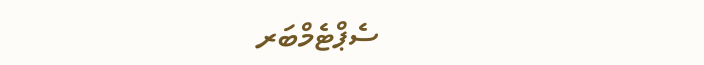ސެޕްޓެމްބަރ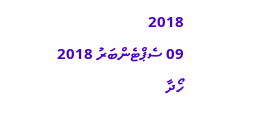2018
09 ސެޕްޓެންބަރު 2018
ހޯދާ